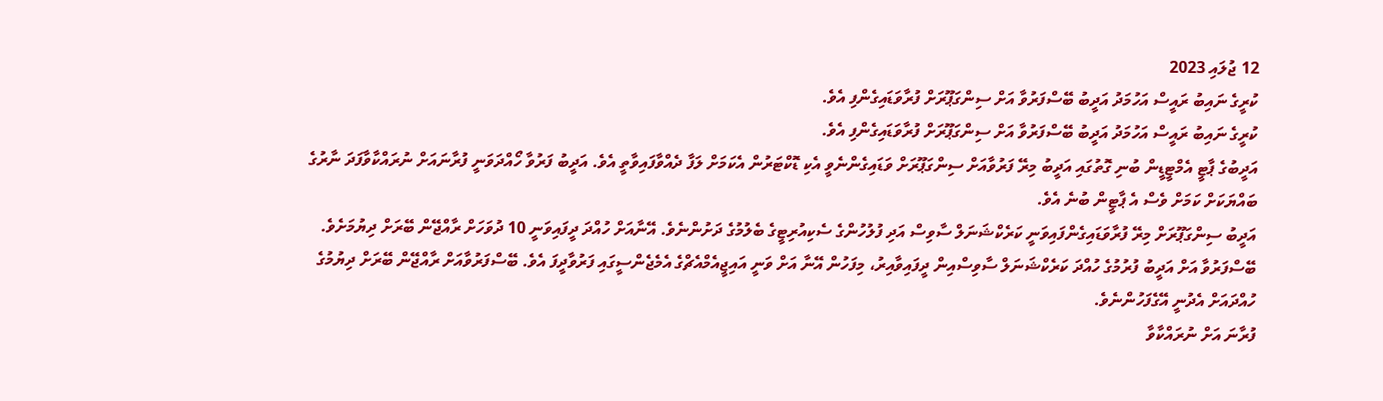12 ޖުލައި 2023
ކުރީގެ ނައިބު ރައީސް އަހުމަދު އަދީބު ބޭސްފަރުވާ އަށް ސިންގަޕޫރަށް ފުރާވަޑައިގެންފި އެވެ.
ކުރީގެ ނައިބު ރައީސް އަހުމަދު އަދީބު ބޭސްފަރުވާ އަށް ސިންގަޕޫރަށް ފުރާވަޑައިގެންފި އެވެ.
އަދީބުގެ ޕާޓީ އެމްޓީޑީން ބުނި ގޮތުގައި އަދީބު މިރޭ ފަރުވާއަށް ސިންގަޕޫރަށް ވަޑައިގެންނެވީ އެކި ޑޮކްޓަރުން އެކަމަށް ލަފާ ދެއްވާފައިވާތީ އެވެ. އަދީބު ފަރުވާ ހޯއްދަވަނީ ފުރާނައަށް ނުރައްކާވާފަދަ ނާރުގެ ބައްޔަކަށް ކަމަށް ވެސް އެ ޕާޓީން ބުނެ އެވެ.
އަދީބު ސިންގަޕޫރަށް މިރޭ ފުރާވަޑައިގެންފައިވަނީ ކަރެކްޝަނަލް ސާވިސް އަދި ފުލުހުންގެ ސެކިއުރިޓީގެ ބެލުމުގެ ދަށުންނެވެ. އޭނާއަށް ހުއްދަ ދީފައިވަނީ 10 ދުވަހަށް ރާއްޖޭން ބޭރަށް ދިޔުމަށެވެ.
ބޭސްފަރުވާ އަށް އަދީބު ފުރުމުގެ ހުއްދަ ކަރެކްޝަނަލް ސާވިސްއިން ދީފައިވާއިރު، މިފަހުން އޭނާ އަށް ވަނީ އައިޖީއެމްއެޗްގެ އެމެޖެންސީގައި ފަރުވާދީފަ އެވެ. ބޭސްފަރުވާއަށް ރާއްޖޭން ބޭރަށް ދިޔުމުގެ ހުއްދައަށް އެދުނީ އޭގެފަހުންނެވެ.
ފުރާނަ އަށް ނުރައްކާވާ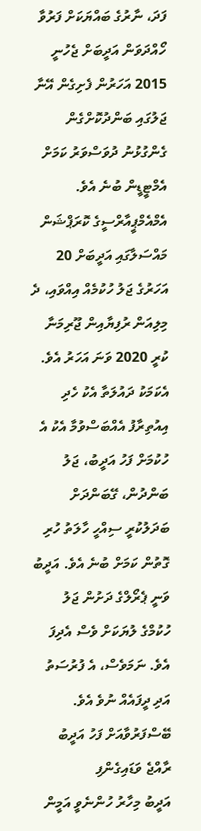ފަދަ، ނާރުގެ ބައްޔަކަށް ފަރުވާ ހޯއްދަވަން އަދީބަށް ޖެހުނީ 2015 އަހަރުން ފެށިގެން އޭނާ ޖަލުގައި ބަންދުކޮށްގެން ގެންގުޅުނު ދުވަސްވަރު ކަމަށް އެމްޓީޑީން ބުނެ އެވެ. އެމްއެމްޕީއާރްސީގެ ކޮރަޕްޝަން މައްސަލާގައި އަދީބަށް 20 އަހަރުގެ ޖަލު ހުކުމެއް އިއްވައި، ދެ މިލިއަން ރުފިޔާއިން ޖޫރިމަނާ ކުރީ 2020 ވަނަ އަހަރު އެވެ. އެކަމަކު ދައުލަތާ އެކު ހެދި އިއުތިރާފު އެއްބަސްވުމާ އެކު އެ ހުކުމަށް ފަހު އަދީބު، ޖަލު ބަންދުން، ގޭބަންދަށް ބަދަލުކުރީ ސިއްހީ ހާލަތު ހުރި ގޮތުން ކަމަށް ބުނެ އެވެ. އަދީބު ވަނީ ޕެރޯލްގެ ދަށުން ޖަލު ހުކުމްގެ ލުޔަކަށް ވެސް އެދިފަ އެވެ. ނަމަވެސް، އެ ފުރުސަތު އަދި ދީފައެއް ނުވެ އެވެ.
ބޭސްފަރުވާއަށް ފަހު އަދީބު ރާއްޖެ ވަޑައިގެންފި
އަދީބު މިހާރު ހުންނެވީ އަމީން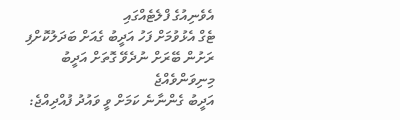އެވެނިއުގެ ފްލެޓެއްގައި
ޓެގް އެޅުވުމަށް ފަހު އަދީބު ގެއަށް ބަދަލުކޮށްފި
ރަށުން ބޭރަށް ނުދެވޭ ގޮތަށް އަދީބު މިނިވަންވެއްޖެ
އަދީބު ގެންނާނެ ކަމަށް ވީ ވައުދު ފުއްދިއްޖެ: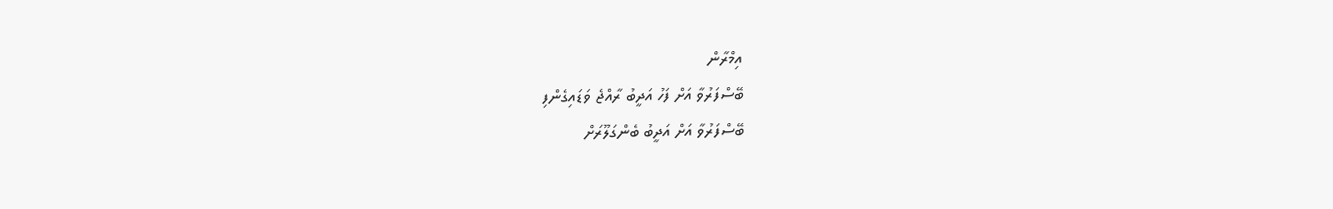އިމްރާން
ބޭސްފަރުވާ އަށް ފަހު އަދީބު ރާއްޖެ ވަޑައިގެންފި
ބޭސްފަރުވާ އަށް އަދީބު ބެންގަލޫރަށް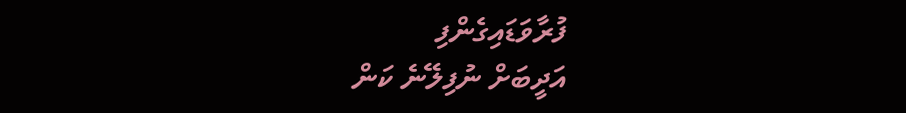ފުރާވަޑައިގެންފި
އަދީބަށް ނުފިލޭނެ ކަން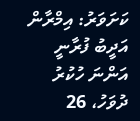ކަށަވަރު: އިމްރާން
އަދީބު ފުރާނީ އަންނަ ހުކުރު ދުވަހު، 26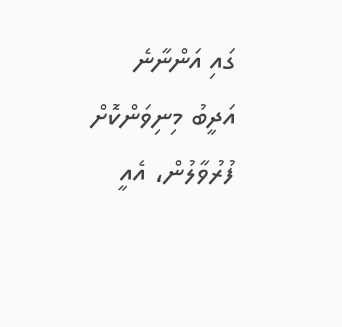ގައި އަންނާނެ
އަދީބު މިނިވަންކޮށް ފުރުވާލުން، އެއީ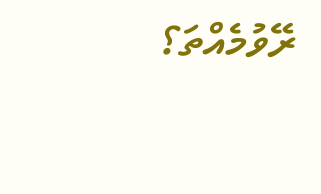ރޭވުމެއްތަ؟